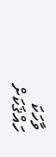ވާހަކަ
ހައްޤަކަށް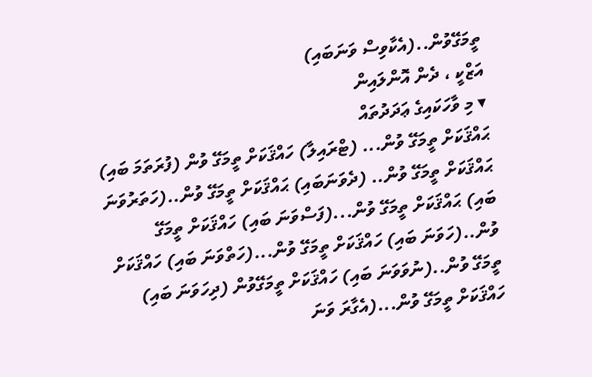ތީމަގޭވުން..(އެކާވިސް ވަނަބައި)
އަޒްކީ ، ދެން އޮންލައިން
▾ މި ވާހަކައިގެ ޢަދަދުތައް
ޙައްޤަކަށް ތީމަގޭ ވުން... (ޓްރައިލާ) ހައްޤަކަށް ތީމަގޭ ވުން (ފުރަތަމަ ބައި) ޙައްޤަކަށް ތީމަގޭ ވުން.. (ދެވަނަބައި) ޙައްޤަކަށް ތީމަގޭ ވުން..(ހަތަރުވަނަ ބައި) ޙައްޤަކަށް ތީމަގޭ ވުން...(ފަސްވަނަ ބައި) ހައްޤަކަށް ތީމަގޭ ވުން..(ހަވަނަ ބައި) ހައްޤަކަށް ތީމަގޭ ވުން...(ހަތްވަނަ ބައި) ހައްޤަކަށް ތީމަގޭ ވުން..(ނުވަވަނަ ބައި) ހައްޤަކަށް ތީމަގޭވުން (ދިހަވަނަ ބައި) ހައްޤަކަށް ތީމަގޭ ވުން...(އެގާރަ ވަނަ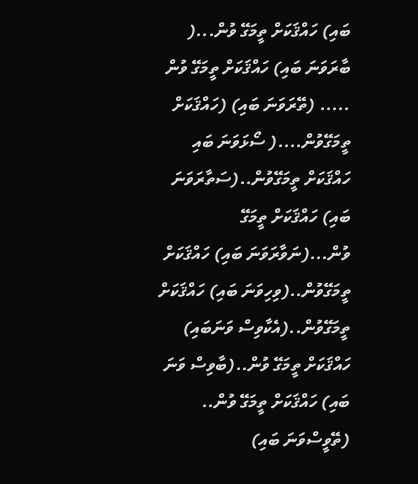ބައި) ހައްޤަކަށް ތީމަގޭ ވުން...( ބާރަވަނަ ބައި) ހައްޤަކަށް ތީމަގޭ ވުން ..... (ތޭރަވަނަ ބައި) (ހައްޤަކަށް ތީމަގޭވުން....( ސޯޅަވަނަ ބައި ހައްޤަކަށް ތީމަގޭވުން..(ސަތާރަވަނަ ބައި) ހައްޤަކަށް ތީމަގޭ ވުން...(ނަވާރަވަނަ ބައި) ހައްޤަކަށް ތީމަގޭވުން..(ވިހިވަނަ ބައި) ހައްޤަކަށް ތީމަގޭވުން..(އެކާވިސް ވަނަބައި) ހައްޤަކަށް ތީމަގޭ ވުން..(ބާވިސް ވަނަ ބައި) ހައްޤަކަށް ތީމަގޭ ވުން.. (ތޭވީސްވަނަ ބައި)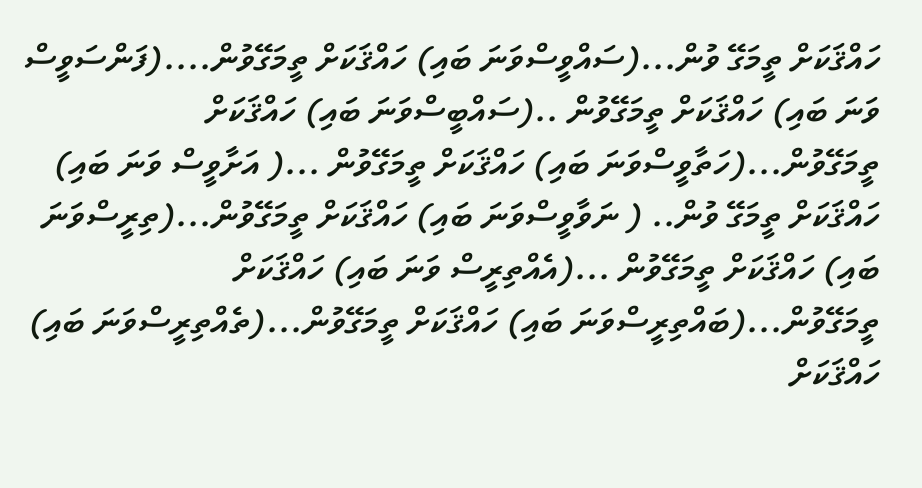ހައްޤަކަށް ތީމަގޭ ވުން...(ސައްވީސްވަނަ ބައި) ހައްޤަކަށް ތީމަގޭވުން....(ފަންސަވީސް ވަނަ ބައި) ހައްޤަކަށް ތީމަގޭވުން ..(ސައްބީސްވަނަ ބައި) ހައްޤަކަށް ތީމަގޭވުން...(ހަތާވީސްވަނަ ބައި) ހައްޤަކަށް ތީމަގޭވުން ...( އަށާވީސް ވަނަ ބައި) ހައްޤަކަށް ތީމަގޭ ވުން.. ( ނަވާވީސްވަނަ ބައި) ހައްޤަކަށް ތީމަގޭވުން...(ތިރީސްވަނަ ބައި) ހައްޤަކަށް ތީމަގޭވުން ...(އެއްތިރީސް ވަނަ ބައި) ހައްޤަކަށް ތީމަގޭވުން...(ބައްތިރީސްވަނަ ބައި) ހައްޤަކަށް ތީމަގޭވުން...(ތެއްތިރީސްވަނަ ބައި) ހައްޤަކަށް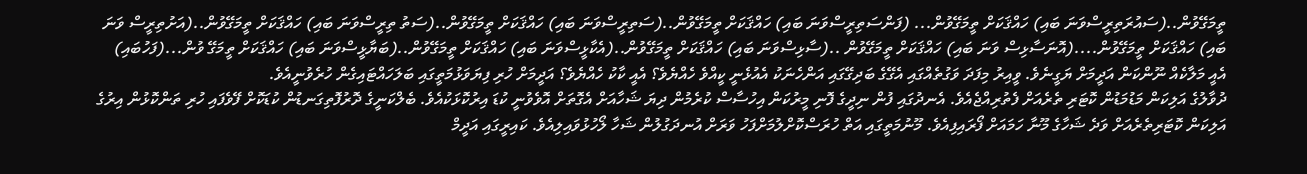ތީމަގޭވުން..(ސައުރަތިރީސްވަނަ ބައި) ހައްޤަކަށް ތީމަގޭވުން... (ފަންސަތިރީސްވަނަ ބައި) ހައްޤަކަށް ތީމަގޭވުން..(ސަތިރީސްވަނަ ބައި) ހައްޤަކަށް ތީމަގޭވުން..(ސަތު ތިރީސްވަނަ ބައި) ހައްޤަކަށް ތީމަގޭވުން..(އަށުތިރީސް ވަނަ ބައި) ހައްޤަކަށް ތީމަގޭވުން....(އޮނަސާޅިސް ވަނަ ބައި) ހައްޤަކަށް ތީމަގޭވުން ..(ސާޅިސްވަނަ ބައި) ހައްޤަކަށް ތީމަގޭވުން..(އެކާޅީސްވަނަ ބައި) ހައްޤަކަށް ތީމަގޭވުން..(ބަޔާޅީސްވަނަ ބައި) ހައްޤަކަށް ތީމަގޭ ވުން...(ފަހުބައި)
އެއީ މަލާކެއް ނޫންކަން އަދީމަށް ޔަގީނެވެ. ވީއިރު މިފަދަ ވަގުތެއްގައި އެގޭގެ ބަދިގޭގައި އަންހެނަކު އެއުޅެނީ ކީއްވެ ހެއްޔެވެ؟ އެއީ ކާކު ހެއްޔެވެ؟ އަދީމަށް ހުރި ފިޔަވަޅުމަތީގައި ބަލަހައްޓައިގެން ހުރެވުނީއެވެ.
ދުވާލުގެ އަލިކަން މަޑުމަޑުން ކޮޓަރި ތެރެއަށް ފެތުރިއްޖެއެވެ. އެނދުގައި ފުން ނިދީގެ ފޮނި މީރުކަން އިހުސާސް ކުރެމުން ދިޔަ ޝަހާއަށް އެގޮތަށް އޮވެވުނީ ކުޑަ އިރުކޮޅަކުއެވެ. ބެލްކަނީގެ ދޮރުފޮތިގަނޑުން ކުޑަކޮށް ފޭވެފައި ހުރި ތަންކޮޅުން އިރުގެ އަލިކަން ކޮޓަރިތެރެއަށް ވަދެ ޝަހާގެ މޫނާ ހަމައަށް ފޯރައިފިއެވެ. މޫނުމަތީގައި އަތް ހުރަސްކޮށްލުމަށްފަހު ވަރަށް އުނދަގުލުން ޝަހާ ލޯހުޅުވައިލިއެވެ. ކައިރީގައި އަދީމް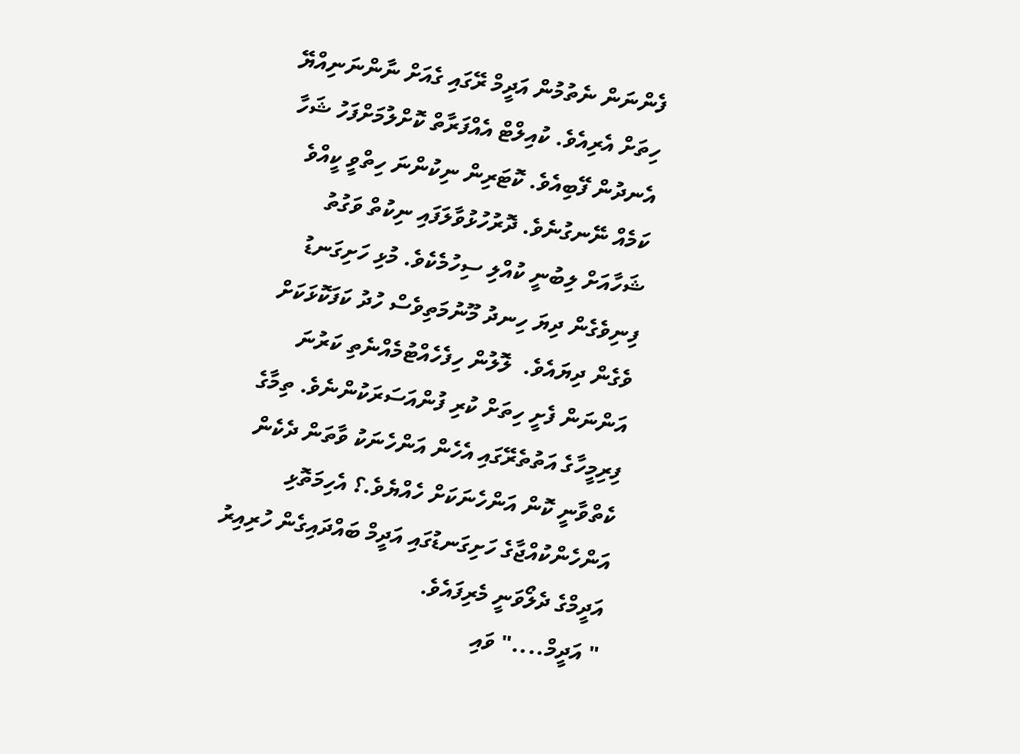ފެންނަން ނެތުމުން އަދީމް ރޭގައި ގެއަށް ނާންނަނިއްޔޭ ހިތަށް އެރިއެވެ. ކުއިލްޓް އެއްފަރާތް ކޮށްލުމަށްފަހު ޝަހާ އެނދުން ފޭބިއެވެ. ކޮޓަރިން ނިކުންނަ ހިތްވީ ކީއްވެ ކަމެއް ނޭނގުނެވެ. ދޮރުހުޅުވާލަފައި ނިކުތް ވަގުތު ޝަހާއަށް ލިބުނީ ކުއްލި ސިހުމެކެވެ. މުޅި ހަށިގަނޑު ފިނިވެގެން ދިޔަ ހިނދު މޫނުމަތިވެސް ހުދު ކަފަކޮޅަކަށް ވެގެން ދިޔައެވެ.  ލޮލުން ހިފެހެއްޓުމެއްނެތި ކަރުނަ އަންނަން ފެށީ ހިތަށް ކުރި ފުންއަސަރަކުންނެވެ. ތިމާގެ ފިރިމީހާގެ އަތުތެރޭގައި އެހެން އަންހެނަކު ވާތަން ދެކެން ކެތްވާނީ ކޮން އަންހެނަކަށް ހެއްޔެވެ.؟ އެހިމަތޮޅި އަންހެންކުއްޖާގެ ހަށިގަނޑުގައި އަދީމް ބައްދައިގެން ހުރިއިރު އަދީމްގެ ދެލޯވަނީ މެރިފައެވެ.
" އަދީމް...." ވައި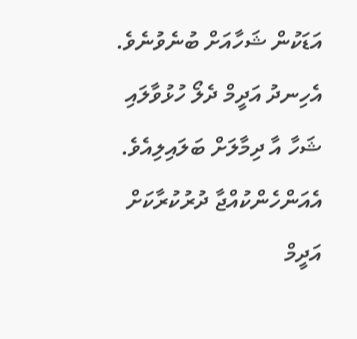އަޑަކުން ޝަހާއަށް ބުނެވުނެވެ. އެހިނދު އަދީމް ދެލޯ ހުޅުވާލައި ޝަހާ އާ ދިމާލަށް ބަލައިލިއެވެ. އެއަންހެންކުއްޖާ ދުރުކުރާކަށް އަދީމް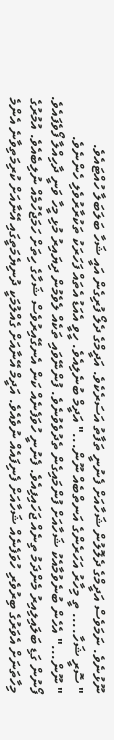ނޫޅުނެވެ. ނަމަވެސް އަދީމްގެ ދެލޮލުން ޝަހާއަށް ފެނުނީ ތަފާތު އަސަރެކެވެ. އަދީމްގެ ދެލޯ ފުރިގެން އައީ ޝަހާ ބަލަބަލާ ހުއްޓައެވެ.
" ސޮރީ ޝަހާ.... ތީ މިހާރު އަހަރެންގެ އަނތްބެއް ނޫން..." އަދީމް ބުނެލިއެވެ. ހީވީ އެއަޑު އެތައް ފަހަރަކު ތަކުރާރުވެލި ހެންނެވެ.
" ނޫން..." އެހެން ބުނެވުމާއެކު ޝަހާއަށް ފުންމައިގެން ތެދުވެވުނެވެ. ފުންނޭވައި ތަކެއް ލެވެމުން ދިޔައިރު މުޅި މީހާ ވަނީ ދާހިއްލާ ފޯވެފައެވެ. ފޯނުން ގަޑި ބަލައިލިއިރު މެންދަމު ތިނެއް ޖަހައިފިއެވެ. ފެނުނީ ހުވަފެނެއް ކަން އެނގޭއިރުވެސް ޝަހާގެ ހިތަށް ހަމަޖެހުމެއް ނުލިބެއެވެ. އުމުރުގެ މިހާތަނަށް އެވަރުގެ ބިރުވެރި ހުވަފެނެއް ޝަހާއަށް ފެނިފައެއް ނުވެއެވެ. އަދީމް އޭނާއަށް ގެއްލުމަކީ ދުނިޔެމަތީގައި އޭނާއަށް ކުރިމަތިވާނެ އެންމެ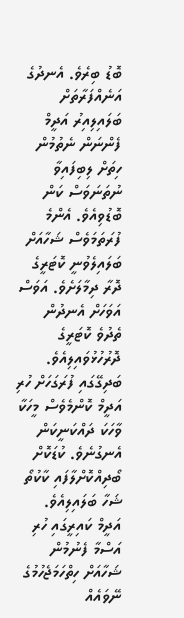ބޮޑު ބިރެވެ. އެނދުގެ އަނެއްފަރާތަށް ބަލައިލިއިރު އަދީމް ފެންނަން ނެތުމުން ހިތަށް ލިބިފައިވާ ނުތަނަވަސް ކަން ބޮޑުވިއެވެ. އެންމެ ފުރަތަމަވެސް ޝަހާއަށް ބަލައިލެވުނީ ކޮޓަރީގެ ދޮރާ ދިމާލަށެވެ. އަވަސް އަވަހަށް އެނދުން ތެދުވެ ކޮޓަރީގެ ދޮރުހުޅުވައިލިއެވެ. ބަދިގޭގައި ފުރަގަހަށް ހުރި އަދީމް ކޮންމެވެސް މީހަކާ ވާހަކަ ދައްކަނީކަން އެނގުނެވެ. ކުޑަކޮށް ބޯދިއްކޮށްލާފައި ކާކުތޯ ޝަހާ ބަލައިލިއެވެ. އަދީމް ކައިރީގައި ހުރި އަސްމާ ފެނުމުން ޝަހާއަށް ހިތްހަމަޖެހުމުގެ ނޭވައެއް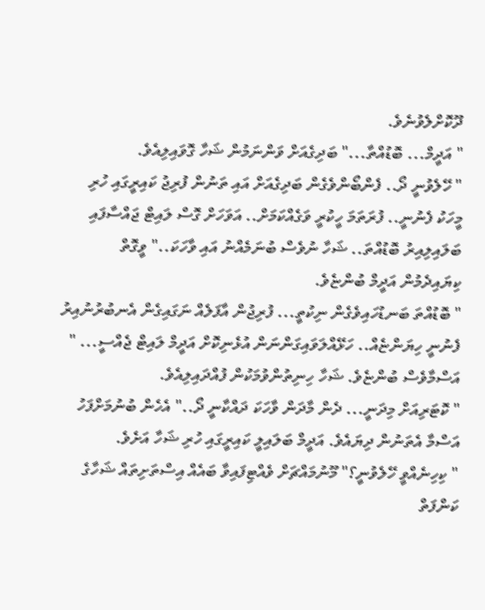ދޫކޮށްލެވުނެވެ.
" އަދީމް... ބޮޑުއްތާ..." ބަދިގެއަށް ވަންނަމުން ޝަހާ ގޮވައިލިއެވެ.
" ހޭލެވުނީ ދޯ.. ފެންބޯންވެގެން ބަދިގެއަށް އައި ތަނުން ފުރިޖު ކައިރީގައި ހުރި މީހަކު ފެނުނީ.. ފުރަތަމަ ހީކުރީ ވަގެއްކަމަށް.. އަވަހަށް ގޮސް ލައިޓް ޖައްސާފައި ބަލައިލިއިރު ބޮޑުއްތަ.. ޝަހާ ނުވެސް ބުނަމެއްނު އައި ވާހަކަ.." ވީގޮތް ކިޔައިދެމުން އަދީމް ބުންޏެވެ.
" ބޮޑުއްތަ ބަނޑުހައިވެގެން ނިކުތީ... ފުރިޖުން އާފަލެއް ނަގައިގެން އެނބުރުނުއިރު ފެނުނީ ހިޔަންޏެއް.. ހަޅޭއްލަވައިގަންނަން އުޅެނިކޮށް އަދީމް ލައިޓް ޖެއްސީ... " އަސްމާވެސް ބުންޏެވެ. ޝަހާ ހިނިތުންވުމަކުން ފުއްދައިލިއެވެ.
" ކޮޓަރިއަށް މިދަނީ... ދެން މާދަން ވާހަކަ ދައްކާނީ ދޯ.." އެހެން ބުނުމަށްފަހު އަސްމާ އެތަނުން ދިޔައެވެ. އަދީމް ބަލައިލީ ކައިރީގައި ހުރި ޝަހާ އަށެވެ.
" ކިހިނެއްވީ ހޭލެވުނީ؟" މޫނުމައްޗަށް ވެއްޓިފައިވާ ބައެއް އިސްތަށިތައް ޝަހާގެ ކަންފަތް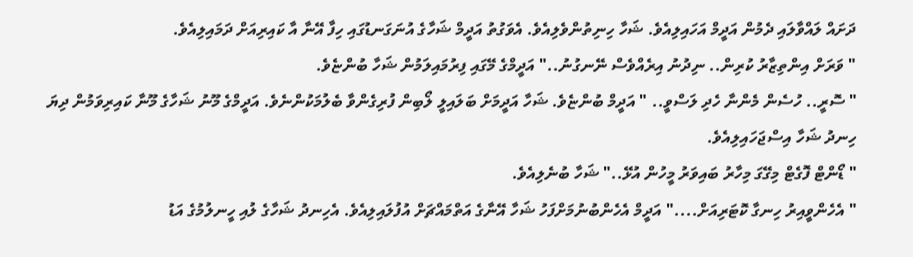ދަށައް ލައްވާލައި ދެމުން އަދީމް އަހައިލިއެވެ. ޝަހާ ހިނިތުންވެލިއެވެ. އެވަގުތު އަދީމް ޝަހާގެ އުނަގަނޑުގައި ހިފާ އޭނާ އާ ކައިރިއަށް ދަމައިލިއެވެ.
" ވަރަށް އިންތިޒާރު ކުރިން.. ނިދުނު އިރެއްވެސް ނޭނގުނު.." އަދީމްގެ މޭގައި ފިރުމައިލަމުން ޝަހާ ބުންޏެވެ.
" ސޮރީ.. ހުސެން މެންނާ ހެދި ލަސްވީ.. " އަދީމް ބުންޏެވެ. ޝަހާ އަދީމަށް ބަލައިލީ ލޯބިން ފުރިގެންވާ ބެލުމަކުންނެވެ. އަދީމްގެ މޫނު ޝަހާގެ މޫނާ ކައިރިވަމުން ދިޔަ ހިނދު ޝަހާ އިސްޖަހައިލިއެވެ.
" ޑޯންޓް ފޮގެޓް މިގޭގަ މިހާރު ބައިވަރު މީހުން އުޅޭ.." ޝަހާ ބުނެލިއެވެ.
" އެހެންވީއިރު ހިނގާ ކޮޓަރިއަށް...." އަދީމް އެހެންބުނުމަށްފަހު ޝަހާ އޭނާގެ އަތްމައްޗަށް އުފުލައިލިއެވެ. އެހިނދު ޝަހާގެ ލުއި ހީނލުމުގެ އަޑު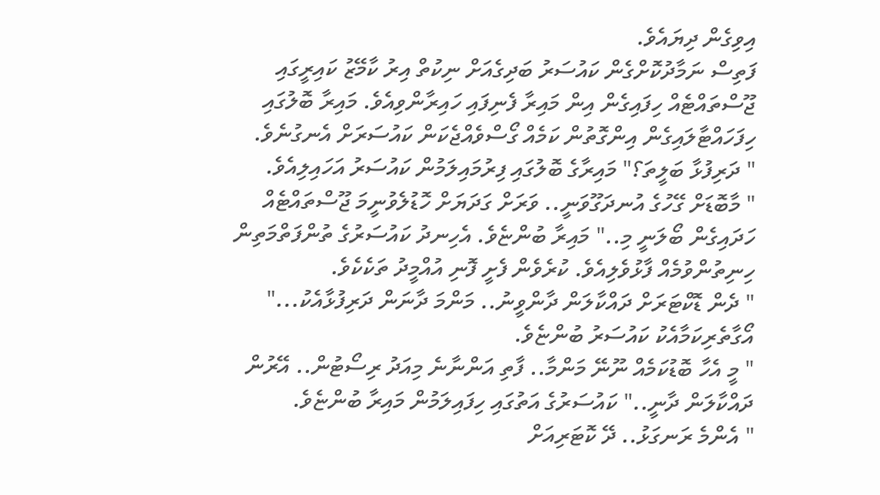އިވިގެން ދިޔައެވެ.
ފަތިސް ނަމާދުކޮށްގެން ކައުސަރު ބަދިގެއަށް ނިކުތް އިރު ކާމޭޒު ކައިރީގައި ޖޫސްތައްޓެއް ހިފައިގެން އިން މައިރާ ފެނިފައި ހައިރާންވިއެވެ. މައިރާ ބޮލުގައި ހިފަހައްޓާލައިގެން އިންގޮތުން ކަމެއް ގޯސްވެއްޖެކަން ކައުސަރަށް އެނގުނެވެ.
" ދަރިފުޅާ ބަލީތަ؟" މައިރާގެ ބޮލުގައި ފިރުމައިލަމުން ކައުސަރު އަހައިލިއެވެ.
" މާބޮޑަށް ގޭހުގެ އުނދަގޫވަނީ.. ވަރަށް ގަދަޔަށް ހޮޑުލެވުނީމަ ޖޫސްތައްޓެއް ހަދައިގެން ބޯލަނީ މި.." މައިރާ ބުންޏެވެ. އެހިނދު ކައުސަރުގެ ތުންފަތްމަތިން ހިނިތުންވުމެއް ފާޅުވެލިއެވެ. ކުރެވެން ފެށީ ފޮނި އުއްމީދު ތަކެކެވެ.
" ދެން ޑޮކްޓަރަށް ދައްކާލަން ދާންވީނު.. މަންމަ ދާނަން ދަރިފުޅާއެކު..." އޯގާތެރިކަމާއެކު ކައުސަރު ބުންޏެވެ.
" މީ އެހާ ބޮޑުކަމެއް ނޫނޭ މަންމާ.. ފާތި އަންނާނެ މިއަދު ރިސޯޓުން.. އޭރުން ދައްކާލަން ދާނީ.." ކައުސަރުގެ އަތުގައި ހިފައިލަމުން މައިރާ ބުންޏެވެ.
" އެންމެ ރަނގަޅު.. ދޭ ކޮޓަރިއަށް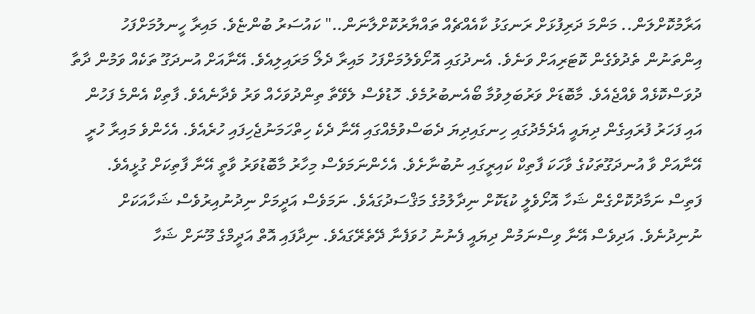އަރާމުކޮށްލަން.. މަންމަ ދަރިފުޅަށް ރަނގަޅު ކާއެއްޗެއް ތައްޔާރުކޮށްލާނަން.." ކައުސަރު ބުންޏެވެ. މައިރާ ހީނލުމަށްފަހު އިންތަނުން ތެދުވެގެން ކޮޓަރިއަށް ވަނެވެ. އެނދުގައި އޮށޯވެލުމަށްފަހު މައިރާ ދެލޯ މަރައިލިއެވެ. އޭނާއަށް އުނދަގޫ ތަކެއް ވަމުން ދާތާ ދުވަސްކޮޅެއް ވެއްޖެއެވެ. މާބޮޑަށް ވަރުބަލިވުމާ ބޯއެނބުރުމެވެ. ހޮޑުވެސް ލެވޭތާ ތިންދުވަހެއް ވަރު ވެދާނެއެވެ. ފާތިކް އެންމެ ފަހުން އައި ފަހަރު ފުރައިގެން ދިޔައީ އެދެމެދުގައި ހިނގައިދިޔަ ދެބަސްވުމެއްގައި އޭނާ ދެކެ ހިތްހަމަނުޖެހިފައި ހުރެއެވެ. އެހެންވެ މައިރާ ހުރީ އޭނާއަށް ވާ އުނދަގޫތަކުގެ ވާހަކަ ފާތިކް ކައިރީގައި ނުބުނާށެވެ. އެހެންނަމަވެސް މިހާރު މާބޮޑުވަރު ވާތީ އޭނާ ފާތިކަށް ގުޅީއެވެ.
ފަތިސް ނަމާދުކޮށްގެން ޝަހާ އޮށޯވެލީ ކުޑަކޮށް ނިދާލުމުގެ މަޤްސަދުގައެވެ. ނަމަވެސް އަދީމަށް ނިދުނުއިރުވެސް ޝަހާއަކަށް ނުނިދުނެވެ. އަދިވެސް އޭނާ ވިސްނަމުން ދިޔައީ ފެނުނު ހުވަފެނާ ދޭތެރޭގައެވެ. ނިދާފައި އޮތް އަދީމްގެ މޫނަށް ޝަހާ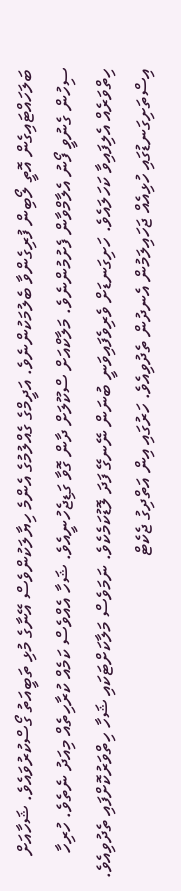ބަލަހައްޓައިގެން އޮތީ ލޯބިން ފުރިގެންވާ ބެލުމަކުންނެވެ. އަދީމްގެ ގެއްލުމުގެ އެންމެ ހިޔާލަކުންވެސް އޭނާގެ މުޅި ތަބީއަތު ގޯސްކުރުވައެވެ. ޝަހާއަށް ސިހުން ގެނުވީ ފޯނު އެލާމްވާން ފެށުމުންނެވެ. މަލާކްއަށް ސްކޫލަށް ދާން ގޮވާ ގަޑިޖެހުނީއެވެ. ޝަހާ އެއްވެސް ކަމެއް ކުރާހިތެއް މިއަދު ނެތެވެ. ހުރިހާ ހިތްވަރެއް އެލިފައިވާ ކަހަލައެވެ. ހަށިގަނޑަށް ވެރިވެފައިވަނީ ބުނަން ނޭނގޭ ފަދަ ލޮޑުކަމެކެވެ. ނަމަވެސް މަލާކަށްޓަކައި ޝަހާ ހިތްވަރުކޮށްފައި ތެދުވިއެވެ. އިސްތަށިގަނޑުގައި ހުޅިއެއް ޖަހައިލަމުން އެނދުން ތެދުވިއެވެ. ހަރުގައި އިން އަތްދިގު ޖެކެޓް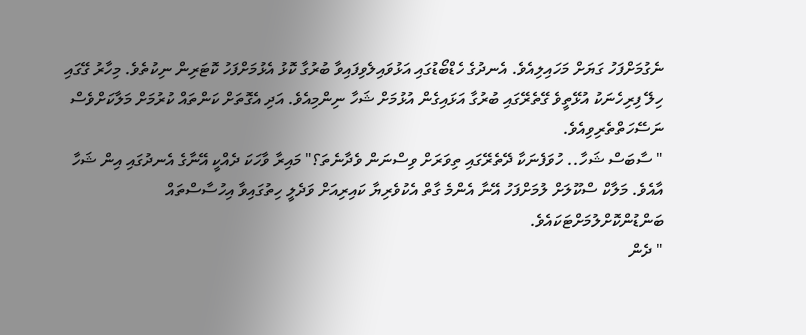ނެގުމަށްފަހު ގަޔަށް މަހައިލިއެވެ. އެނދުގެ ހެޑްބޯޑުގައި އަޅުވައިލެވިފައިވާ ބުރުގާ ކޮޅު އެޅުމަށްފަހު ކޮޓަރިން ނިކުތެވެ. މިހާރު ގޭގައި ހިލޭ ފިރިހެނަކު އުޅޭތީވެ ގޭތެރޭގައި ބުރުގާ އަޅައިގެން އުޅުމަށް ޝަހާ ނިންމިއެވެ. އަދި އެގޮތަށް ކަންތައް ކުރުމަށް މަލާކަށްވެސް ނަސޭހަތްތެރިވިއެވެ.
" ސާބަސް ޝަހާ.. ހުވަފެނަކާ ދޭތެރޭގައި ތިވަރަށް ވިސްނަން ވެދާނެތަ؟" މައިރާ ވާހަކަ ދެއްކީ އޭނާގެ އެނދުގައި އިން ޝަހާ އާއެވެ. މަލާކް ސްކޫލަށް ލުމަށްފަހު އޭނާ އެންމެ ގާތް އެކުވެރިޔާ ކައިރިއަށް ވަދެލީ ހިތުގައިވާ އިހުސާސްތައް ބަންޑުންކޮށްލުމަށްޓަކައެވެ.
" ދެން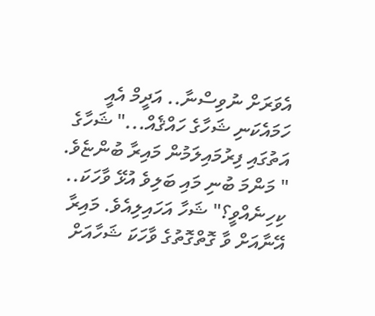އެވަރަށް ނުވިސްނާ.. އަދީމް އެއީ ހަމައެކަނި ޝަހާގެ ހައްޤެއް..." ޝަހާގެ އަތުގައި ފިރުމައިލަމުން މައިރާ ބުންޏެވެ.
" މަންމަ ބުނި މައި ބަލިވެ އުޅޭ ވާހަކަ.. ކިހިނެއްވީ؟" ޝަހާ އަހައިލިއެވެ. މައިރާ އޭނާއަށް ވާ ގޮތްގޮތުގެ ވާހަކަ ޝަހާއަށް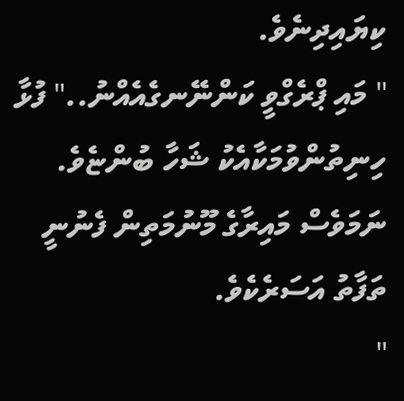ކިޔައިދިނެވެ.
" މައި ޕްރެގްވީ ކަންނޭނގެއެއްނު.." ފުޅާ ހިނިތުންވުމަކާއެކު ޝަހާ ބުންޏެވެ. ނަމަވެސް މައިރާގެ މޫނުމަތިން ފެނުނީ ތަފާތު އަސަރެކެވެ.
"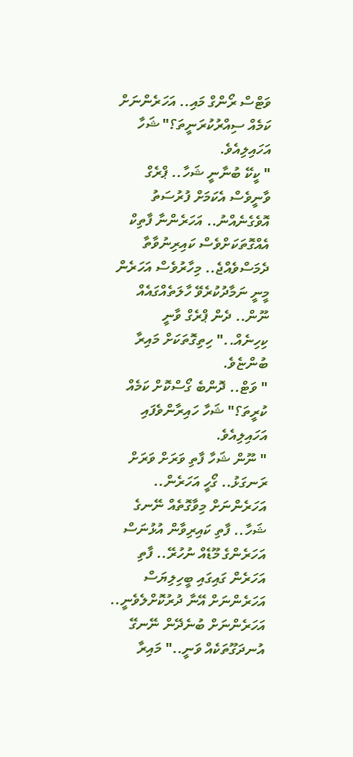ވަޓްސް ރޯންގް މައި.. އަހަރެންނަށް ކަމެއް ސިއްރުކުރަނީތަ؟" ޝަހާ އަހައިލިއެވެ.
" ކީކޭ ބުނާނީ ޝަހާ.. ޕްރެގް ވާނީވެސް އެކަމަށް ފުރުސަތު އޮވެގެނެއްނު.. އަހަރެންނާ ފާތިކް އެއްގޮތަކަށްވެސް ކައިރިނުވާތާ ދެމަސްވެއްޖެ.. މިހާރުވެސް އަހަރެން މީނީ ނަމާދުކުރެވޭ ހާލަތެއްގައެއް ނޫން.. ދެން ޕްރެގް ވާނީ ކިހިނެއް.." ހިތިގޮތަކަށް މައިރާ ބުންޏެވެ.
" ވަޓް.. ދޮންބެ ގޯސްކޮށް ކަމެއް ކުރީތަ؟" ޝަހާ ހައިރާންވެފައި އަހައިލިއެވެ.
" ނޫން ޝަހާ ފާތި ވަރަށް ވަރަށް ރަނގަޅު.. ގޯހީ އަހަރެން.. އަހަރެންނަށް މިވާގޮތެއް ނޭނގެ ޝަހާ.. ފާތި ކައިރިވާން އުޅުނަސް އަހަރެންގެ މޫޑެއް ނުހުރޭ.. ފާތި އަހަރެން ގައިގައި ބީހިލިޔަސް އަހަރެންނަށް އޭނާ ދުރުކޮށްލެވެނީ.. އަހަރެންނަށް ބުނެދޭން ނޭނގޭ އުނދަގޫތަކެއް ވަނީ.." މައިރާ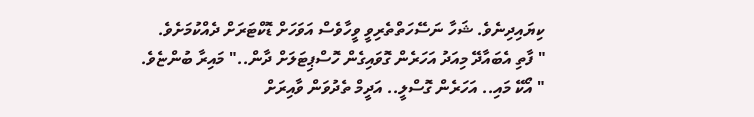ކިޔައިދިނެވެ. ޝަހާ ނަސޭހަތްތެރިވީ ވީހާވެސް އަވަހަށް ޑޮކްޓަރަށް ދެއްކުމަށެވެ.
" ފާތި އެބައާދޭ މިއަދު އަހަރެން ގޮވައިގެން ހޮސްޕިޓަލަށް ދާން.." މައިރާ ބުންޏެވެ.
" އޯކޭ މައި.. އަހަރެން ގޮސްލީ.. އަދީމް ތެދުވަން ވާއިރަށް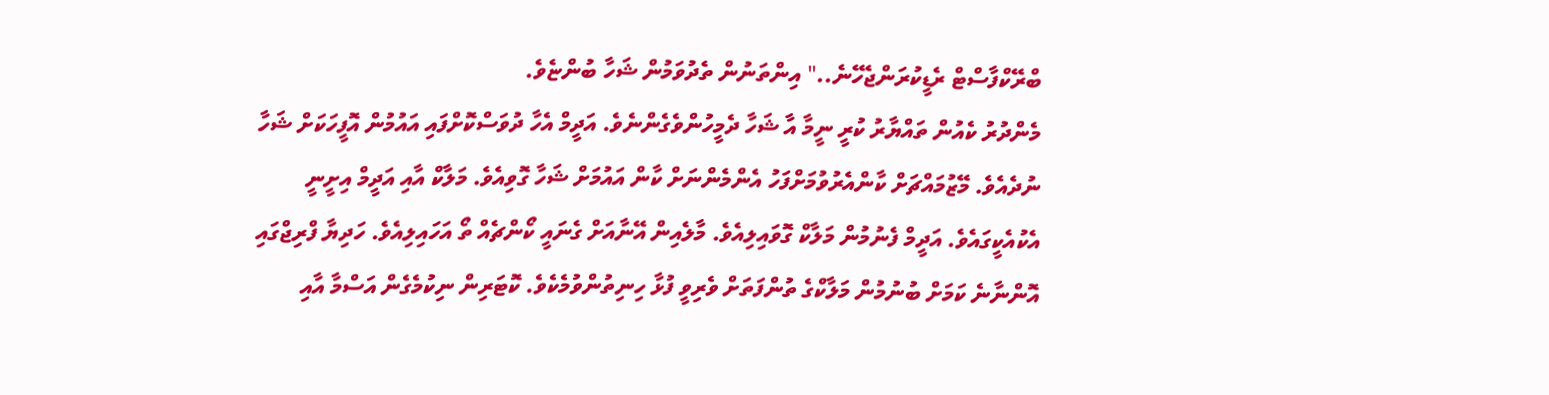ބްރޭކްފާސްޓް ރެޑީކުރަންޖެހޭނެ.." އިންތަނުން ތެދުވަމުން ޝަހާ ބުންޏެވެ.
މެންދުރު ކެއުން ތައްޔާރު ކުރީ ނީމާ އާ ޝަހާ ދެމީހުންވެގެންނެވެ. އަދީމް އެހާ ދުވަސްކޮށްފައި އައުމުން އޮފީހަކަށް ޝަހާ ނުދެއެވެ. މޭޒުމައްޗަށް ކާންއެރުވުމަށްފަހު އެންމެންނަށް ކާން އައުމަށް ޝަހާ ގޮވިއެވެ. މަލާކް އާއި އަދީމް އިށީނީ އެކުއެކީގައެވެ. އަދީމް ފެނުމުން މަލާކް ގޮވައިލިއެވެ. މާލެއިން އޭނާއަށް ގެނައީ ކޯންޗެއް ތޯ އަހައިލިއެވެ. ހަދިޔާ ފްރިޖްގައި އޮންނާނެ ކަމަށް ބުނުމުން މަލާކްގެ ތުންފަތަށް ވެރިވީ ފުޅާ ހިނިތުންވުމެކެވެ. ކޮޓަރިން ނިކުމެގެން އަސްމާ އާއި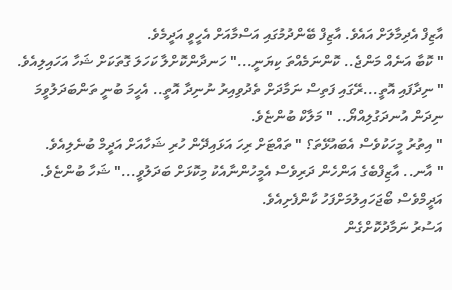އާޒިފް އެދިމާލަށް އައެވެ. އާޒިފް ބޭންދުމުގައި އަސްމާއަށް އެހީވީ އަދީމެވެ.
" ކޮބާ އަނެއް މަންޖެ.. ކޮންނަމެއްތަ ކިޔަނީ..." ހަނދާންކޮށްލާ ކަހަލަ ގޮތަކަށް ޝަހާ އަހައިލިއެވެ.
" ނިދާފައި އޮތީ...ރޭގައި ފަތިސް ނަމާދަށް ތެދުވިއިރު ނުނިދާ އޮތީ.. އެހީމަ ބުނީ ތަންބަދަލުވީމަ ނިދަން އުނދަގުލިއްޔޯ.. " މަލާކް ބުންޏެވެ.
" އިތުރު މީހަކުވެސް އެބައުޅޭތަ؟ " ތައްޓަށް ރިހަ އަޅައިދޭން ހުރި ޝަހާއަށް އަދީމް ބުނެލިއެވެ.
" އާނ.. އާޒިފްބެގެ އަންހެން ދަރިވެސް އެމީހުންނާއެކު މިކޮޅަށް ބަދަލުވީ..." ޝަހާ ބުންޏެވެ. އަދީމްވެސް ބޯޖަހައިލުމަށްފަހު ކާންފެށިއެވެ.
އަސުރު ނަމާދުކޮށްގެން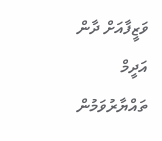ވަޒީފާއަށް ދާން އަދީމް ތައްޔާރުވަމުން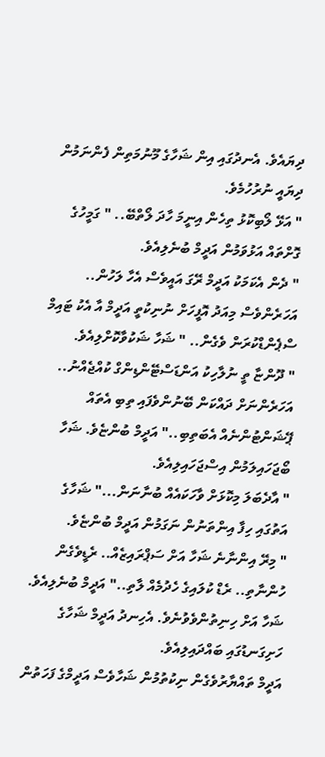ދިޔައެވެ. އެނދުގައި އިން ޝަހާގެ މޫނުމަތިން ފެންނަމުން ދިޔައީ ނުރުހުމެވެ.
" އަޅޭ ލޯބިކޮޅު ތިހެން އިނީމަ ހާދަ ލޯތްބޭ.. " ގަމީހުގެ ގޮށްތައް އަޅުވަމުން އަދީމް ބުނެލިއެވެ.
" ދެން އެކަމަކު އަދީމް ރޭގަ އައީވެސް އެހާ ލަހުން.. އަހަރެންވެސް މިއަދު އޮފީހަށް ނުނިކުތީ އަދީމް އާ އެކު ޓައިމް ސްޕެންޑްކުރަން ވެގެން.. " ޝަހާ ޝަކުވާކޮށްލިއެވެ.
" ދޫންޏާ ތީ ނުލާހިކު އަންޑަސްޓޭންޑިންގް ކުއްޖެއްނު.. އަހަރެންނަށް ދައްކަން ބޭނުންވެފައި ތިބި އެތައް ޕޭޝަންޓުންނެއް އެބަތިބި.." އަދީމް ބުންޏެވެ. ޝަހާ ބޯޖަހައިލަމުން އިސްޖަހައިލިއެވެ.
" އާދެބަލަ މިކޮޅަށް ވާހަކައެއް ބުނާނަން..." ޝަހާގެ އަތުގައި ހިފާ އިންތަނުން ނަގަމުން އަދީމް ބުންޏެވެ.
" މިރޭ އިންނާނެ ޝަހާ އަށް ސަޕްރައިޒެއް.. ރެޑީވެގެން ހުންނާތި.. ރެޑް ކުލައިގެ ހެދުމެއް ލާތި.." އަދީމް ބުނެލިއެވެ. ޝަހާ އަށް ހިނިތުންވެވުނެވެ. އެހިނދު އަދީމް ޝަހާގެ ހަށިގަނޑުގައި ބައްދައިލިއެވެ.
އަދީމް ތައްޔާރުވެގެން ނިކުތުމުން ޝަހާވެސް އަދީމްގެ ފަހަތުން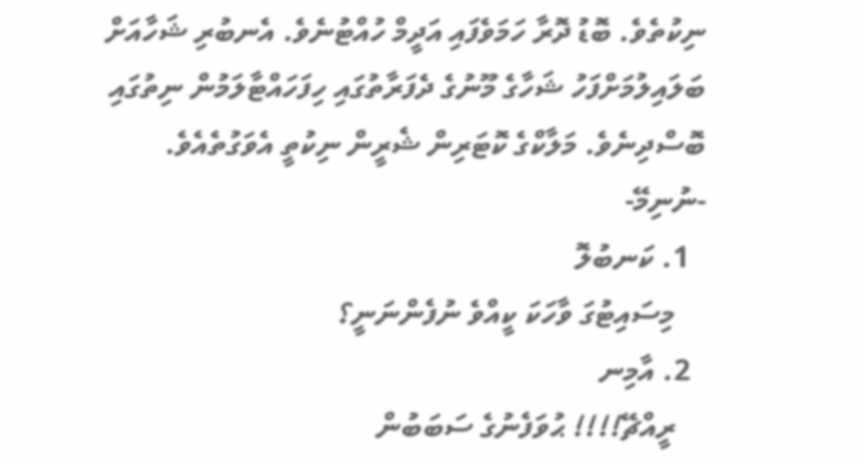ނިކުތެވެ. ބޮޑު ދޮރާ ހަމަވެފައި އަދީމް ހުއްޓުނެވެ. އެނބުރި ޝަހާއަށް ބަލައިލުމަށްފަހު ޝަހާގެ މޫނުގެ ދެފަރާތުގައި ހިފަހައްޓާލަމުން ނިތުގައި ބޮސްދިނެވެ. މަލާކްގެ ކޮޓަރިން ޝެރީން ނިކުތީ އެވަގުތެއެވެ.
-ނުނިމޭ-
  1. ކަނބުލޮ
    މިސައިޓުގަ ވާހަކަ ކީއްވެ ނުފެންނަނީ؟
  2. އާމިނ
    ރީއްޗޭ!!!! ޙުވަފެނުގެ ސަބަބުން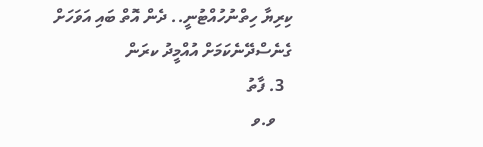ކިރިޔާ ހިތްނުހުއްޓުނީ.. ދެން އޮތް ބައި އަވަހަށް ގެނެސްދޭނެކަމަށް އުއްމީދު ކރަން
  3. ފާތު
    ވ.ވ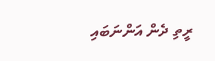ރީތި ދެން އަންނަބައި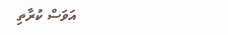އަވަސް ކުރާތި